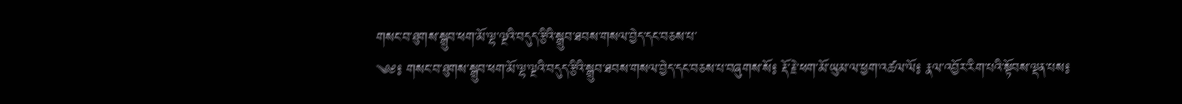གསང་བ་ཐུགས་སྒྲུབ་ཕག་མོ་ལྷ་ལྔའི་བདུད་རྩིའི་སྒྲུབ་ཐབས་གསལ་བྱེད་དང་བཅས་པ་
༄༅༔ གསང་བ་ཐུགས་སྒྲུབ་ཕག་མོ་ལྷ་ལྔའི་བདུད་རྩིའི་སྒྲུབ་ཐབས་གསལ་བྱེད་དང་བཅས་པ་བཞུགས་སོ༔ རྡོ་རྗེ་ཕག་མོ་ཡུམ་ལ་ཕྱག་འཚལ་ལོ༔ རྣལ་འབྱོར་རིག་པའི་སྟོབས་ལྡན་པས༔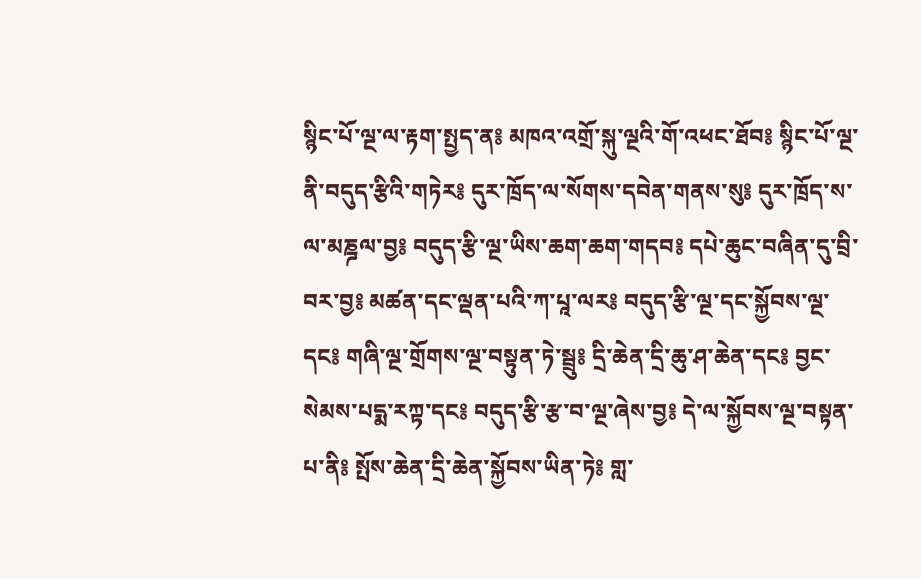སྙིང་པོ་ལྔ་ལ་རྟག་སྤྱད་ན༔ མཁའ་འགྲོ་སྐུ་ལྔའི་གོ་འཕང་ཐོབ༔ སྙིང་པོ་ལྔ་ནི་བདུད་རྩིའི་གཏེར༔ དུར་ཁྲོད་ལ་སོགས་དབེན་གནས་སུ༔ དུར་ཁྲོད་ས་ལ་མཎྜལ་བྱ༔ བདུད་རྩི་ལྔ་ཡིས་ཆག་ཆག་གདབ༔ དཔེ་ཆུང་བཞིན་དུ་བྲི་བར་བྱ༔ མཚན་དང་ལྡན་པའི་ཀ་པཱ་ལར༔ བདུད་རྩི་ལྔ་དང་སྐྱོབས་ལྔ་དང༔ གཞི་ལྔ་གྲོགས་ལྔ་བསྟུན་ཏེ་སྦྲུ༔ དྲི་ཆེན་དྲི་ཆུ་ཤ་ཆེན་དང༔ བྱང་སེམས་པདྨ་རཀྟ་དང༔ བདུད་རྩི་རྩ་བ་ལྔ་ཞེས་བྱ༔ དེ་ལ་སྐྱོབས་ལྔ་བསྟན་པ་ནི༔ སྤོས་ཆེན་དྲི་ཆེན་སྐྱོབས་ཡིན་ཏེ༔ གླ་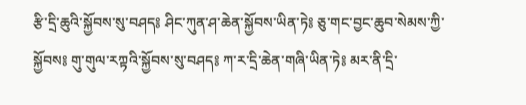རྩི་དྲི་ཆུའི་སྐྱོབས་སུ་བཤད༔ ཤིང་ཀུན་ཤ་ཆེན་སྐྱོབས་ཡིན་ཏེ༔ ཅུ་གང་བྱང་ཆུབ་སེམས་ཀྱི་སྐྱོབས༔ གུ་གུལ་རཀྟའི་སྐྱོབས་སུ་བཤད༔ ཀ་ར་དྲི་ཆེན་གཞི་ཡིན་ཏེ༔ མར་ནི་དྲི་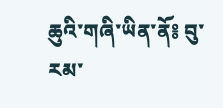ཆུའི་གཞི་ཡིན་ནོ༔ བུ་རམ་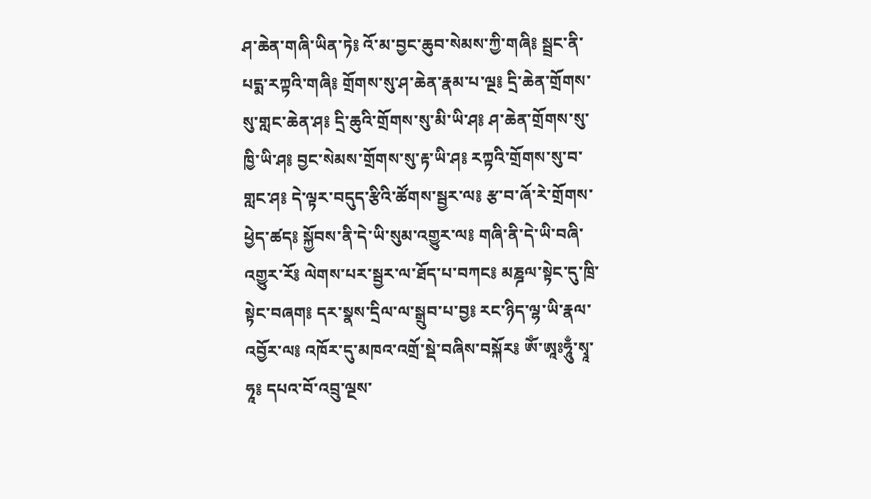ཤ་ཆེན་གཞི་ཡིན་ཏེ༔ འོ་མ་བྱང་ཆུབ་སེམས་ཀྱི་གཞི༔ སྦྲང་ནི་པདྨ་རཀྟའི་གཞི༔ གྲོགས་སུ་ཤ་ཆེན་རྣམ་པ་ལྔ༔ དྲི་ཆེན་གྲོགས་སུ་གླང་ཆེན་ཤ༔ དྲི་ཆུའི་གྲོགས་སུ་མི་ཡི་ཤ༔ ཤ་ཆེན་གྲོགས་སུ་ཁྱི་ཡི་ཤ༔ བྱང་སེམས་གྲོགས་སུ་རྟ་ཡི་ཤ༔ རཀྟའི་གྲོགས་སུ་བ་གླང་ཤ༔ དེ་ལྟར་བདུད་རྩིའི་ཚོགས་སྦྱར་ལ༔ རྩ་བ་ཞོ་རེ་གྲོགས་ཕྱེད་ཚད༔ སྐྱོབས་ནི་དེ་ཡི་སུམ་འགྱུར་ལ༔ གཞི་ནི་དེ་ཡི་བཞི་འགྱུར་རོ༔ ལེགས་པར་སྦྱར་ལ་ཐོད་པ་བཀང༔ མཎྜལ་སྟེང་དུ་ཁྲི་སྟེང་བཞག༔ དར་སྣས་དྲིལ་ལ་སྒྲུབ་པ་བྱ༔ རང་ཉིད་ལྷ་ཡི་རྣལ་འབྱོར་ལ༔ འཁོར་དུ་མཁའ་འགྲོ་སྡེ་བཞིས་བསྐོར༔ ཨོཾ་ཨཱཿཧཱུྃ་སྭཱ་ཧཱ༔ དཔའ་བོ་འབྲུ་ལྔས་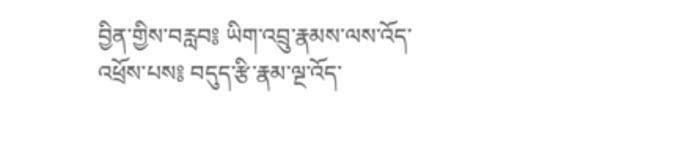བྱིན་གྱིས་བརླབ༔ ཡིག་འབྲུ་རྣམས་ལས་འོད་འཕྲོས་པས༔ བདུད་རྩི་རྣམ་ལྔ་འོད་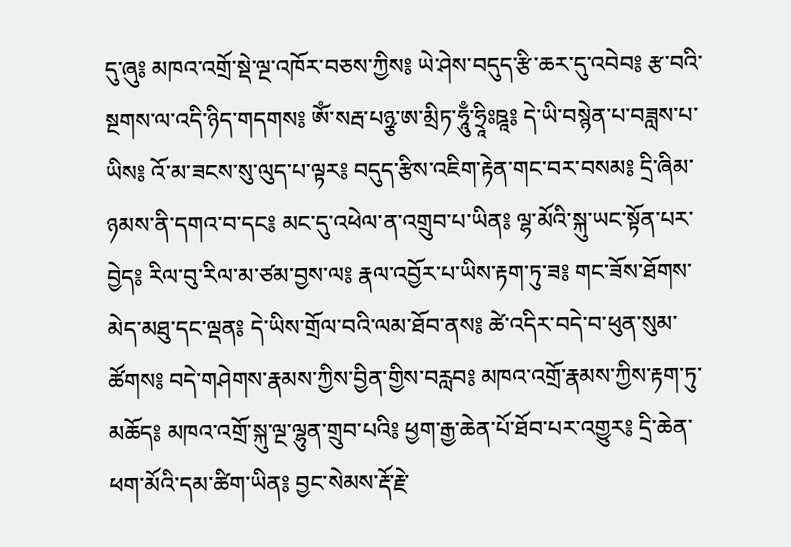དུ་ཞུ༔ མཁའ་འགྲོ་སྡེ་ལྔ་འཁོར་བཅས་ཀྱིས༔ ཡེ་ཤེས་བདུད་རྩི་ཆར་དུ་འབེབ༔ རྩ་བའི་སྔགས་ལ་འདི་ཉིད་གདགས༔ ཨོཾ་སརྦ་པཉྩ་ཨ་མྲིཏ་ཧཱུྃ་ཧྲཱིཿཋཱ༔ དེ་ཡི་བསྙེན་པ་བཟླས་པ་ཡིས༔ འོ་མ་ཟངས་སུ་ལུད་པ་ལྟར༔ བདུད་རྩིས་འཇིག་རྟེན་གང་བར་བསམ༔ དྲི་ཞིམ་ཉམས་ནི་དགའ་བ་དང༔ མང་དུ་འཕེལ་ན་འགྲུབ་པ་ཡིན༔ ལྷ་མོའི་སྐུ་ཡང་སྟོན་པར་བྱེད༔ རིལ་བུ་རིལ་མ་ཙམ་བྱས་ལ༔ རྣལ་འབྱོར་པ་ཡིས་རྟག་ཏུ་ཟ༔ གང་ཟོས་ཐོགས་མེད་མཐུ་དང་ལྡན༔ དེ་ཡིས་གྲོལ་བའི་ལམ་ཐོབ་ནས༔ ཚེ་འདིར་བདེ་བ་ཕུན་སུམ་ཚོགས༔ བདེ་གཤེགས་རྣམས་ཀྱིས་བྱིན་གྱིས་བརླབ༔ མཁའ་འགྲོ་རྣམས་ཀྱིས་རྟག་ཏུ་མཆོད༔ མཁའ་འགྲོ་སྐུ་ལྔ་ལྷུན་གྲུབ་པའི༔ ཕྱག་རྒྱ་ཆེན་པོ་ཐོབ་པར་འགྱུར༔ དྲི་ཆེན་ཕག་མོའི་དམ་ཚིག་ཡིན༔ བྱང་སེམས་རྡོ་རྗེ་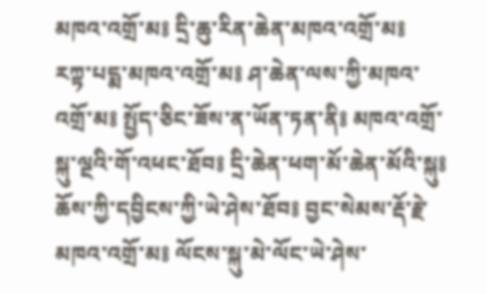མཁའ་འགྲོ་མ༔ དྲི་ཆུ་རིན་ཆེན་མཁའ་འགྲོ་མ༔ རཀྟ་པདྨ་མཁའ་འགྲོ་མ༔ ཤ་ཆེན་ལས་ཀྱི་མཁའ་འགྲོ་མ༔ སྤྱོད་ཅིང་ཟོས་ན་ཡོན་ཏན་ནི༔ མཁའ་འགྲོ་སྐུ་ལྔའི་གོ་འཕང་ཐོབ༔ དྲི་ཆེན་ཕག་མོ་ཆེན་མོའི་སྐུ༔ ཆོས་ཀྱི་དབྱིངས་ཀྱི་ཡེ་ཤེས་ཐོབ༔ བྱང་སེམས་རྡོ་རྗེ་མཁའ་འགྲོ་མ༔ ལོངས་སྐུ་མེ་ལོང་ཡེ་ཤེས་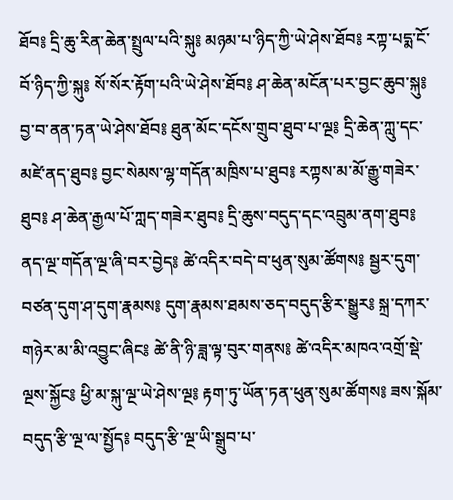ཐོབ༔ དྲི་ཆུ་རིན་ཆེན་སྤྲུལ་པའི་སྐུ༔ མཉམ་པ་ཉིད་ཀྱི་ཡེ་ཤེས་ཐོབ༔ རཀྟ་པདྨ་ངོ་བོ་ཉིད་ཀྱི་སྐུ༔ སོ་སོར་རྟོག་པའི་ཡེ་ཤེས་ཐོབ༔ ཤ་ཆེན་མངོན་པར་བྱང་ཆུབ་སྐུ༔ བྱ་བ་ནན་ཏན་ཡེ་ཤེས་ཐོབ༔ ཐུན་མོང་དངོས་གྲུབ་ཐུབ་པ་ལྔ༔ དྲི་ཆེན་ཀླུ་དང་མཛེ་ནད་ཐུབ༔ བྱང་སེམས་ལྷ་གདོན་མཁྲིས་པ་ཐུབ༔ རཀྟས་མ་མོ་རྒྱུ་གཟེར་ཐུབ༔ ཤ་ཆེན་རྒྱལ་པོ་ཀླད་གཟེར་ཐུབ༔ དྲི་ཆུས་བདུད་དང་འབྲུམ་ནག་ཐུབ༔ ནད་ལྔ་གདོན་ལྔ་ཞི་བར་བྱེད༔ ཚེ་འདིར་བདེ་བ་ཕུན་སུམ་ཚོགས༔ སྦྱར་དུག་བཙན་དུག་ཤ་དུག་རྣམས༔ དུག་རྣམས་ཐམས་ཅད་བདུད་རྩིར་སྒྱུར༔ སྐྲ་དཀར་གཉེར་མ་མི་འབྱུང་ཞིང༔ ཚེ་ནི་ཉི་ཟླ་ལྟ་བུར་གནས༔ ཚེ་འདིར་མཁའ་འགྲོ་སྡེ་ལྔས་སྐྱོང༔ ཕྱི་མ་སྐུ་ལྔ་ཡེ་ཤེས་ལྔ༔ རྟག་ཏུ་ཡོན་ཏན་ཕུན་སུམ་ཚོགས༔ ཟས་སྐོམ་བདུད་རྩི་ལྔ་ལ་སྤྱོད༔ བདུད་རྩི་ལྔ་ཡི་སྒྲུབ་པ་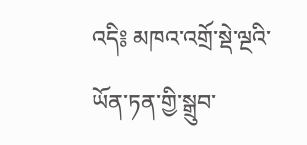འདི༔ མཁའ་འགྲོ་སྡེ་ལྔའི་ཡོན་ཏན་གྱི་སྒྲུབ་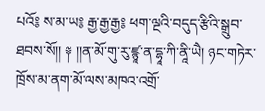པའོ༔ ས་མ་ཡ༔ རྒྱ་རྒྱ་རྒྱ༔ ཕག་ལྔའི་བདུད་རྩིའི་སྒྲུབ་ཐབས་སོ།། ༈ །།ན་མོ་གུ་རུ་ཛྙཱ་ན་དྷཱ་ཀི་ནཱི་ཡཻ། ཉང་གཏེར་ཁྲོས་མ་ནག་མོ་ལས་མཁའ་འགྲོ་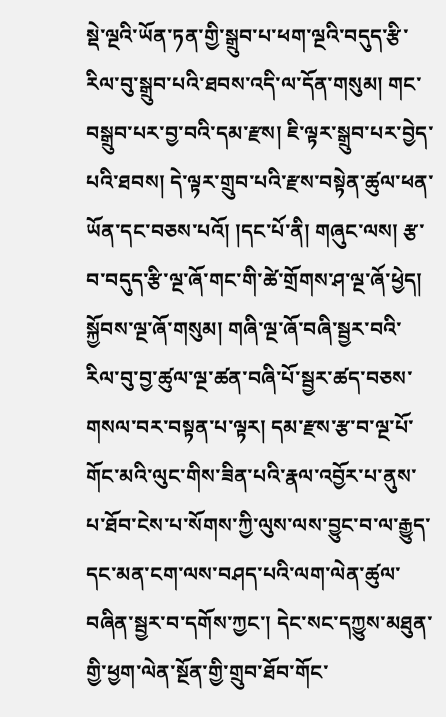སྡེ་ལྔའི་ཡོན་ཏན་གྱི་སྒྲུབ་པ་ཕག་ལྔའི་བདུད་རྩི་རིལ་བུ་སྒྲུབ་པའི་ཐབས་འདི་ལ་དོན་གསུམ། གང་བསྒྲུབ་པར་བྱ་བའི་དམ་རྫས། ཇི་ལྟར་སྒྲུབ་པར་བྱེད་པའི་ཐབས། དེ་ལྟར་གྲུབ་པའི་རྫས་བསྟེན་ཚུལ་ཕན་ཡོན་དང་བཅས་པའོ། །དང་པོ་ནི། གཞུང་ལས། རྩ་བ་བདུད་རྩི་ལྔ་ཞོ་གང་གི་ཚེ་གྲོགས་ཤ་ལྔ་ཞོ་ཕྱེད། སྐྱོབས་ལྔ་ཞོ་གསུམ། གཞི་ལྔ་ཞོ་བཞི་སྦྱར་བའི་རིལ་བུ་བྱ་ཚུལ་ལྔ་ཚན་བཞི་པོ་སྦྱར་ཚད་བཅས་གསལ་བར་བསྟན་པ་ལྟར། དམ་རྫས་རྩ་བ་ལྔ་པོ་གོང་མའི་ལུང་གིས་ཟིན་པའི་རྣལ་འབྱོར་པ་ནུས་པ་ཐོབ་ངེས་པ་སོགས་ཀྱི་ལུས་ལས་བྱུང་བ་ལ་རྒྱུད་དང་མན་ངག་ལས་བཤད་པའི་ལག་ལེན་ཚུལ་བཞིན་སྦྱར་བ་དགོས་ཀྱང་། དེང་སང་དཀྱུས་མཐུན་གྱི་ཕྱག་ལེན་སྔོན་གྱི་གྲུབ་ཐོབ་གོང་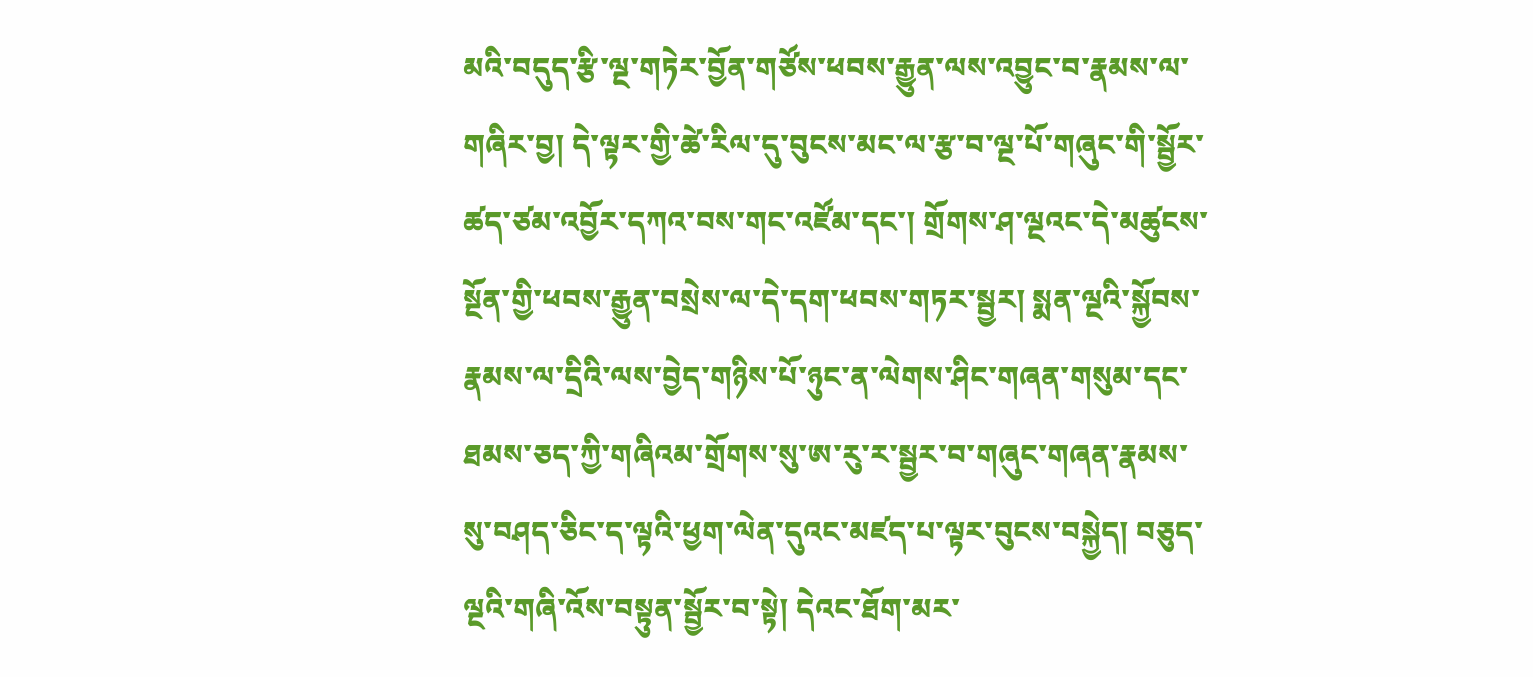མའི་བདུད་རྩི་ལྔ་གཏེར་བྱོན་གཙོས་ཕབས་རྒྱུན་ལས་འབྱུང་བ་རྣམས་ལ་གཞིར་བྱ། དེ་ལྟར་གྱི་ཚེ་རིལ་དུ་བུངས་མང་ལ་རྩ་བ་ལྔ་པོ་གཞུང་གི་སྦྱོར་ཚད་ཙམ་འབྱོར་དཀའ་བས་གང་འཛོམ་དང་། གྲོགས་ཤ་ལྔའང་དེ་མཚུངས་སྔོན་གྱི་ཕབས་རྒྱུན་བསྲེས་ལ་དེ་དག་ཕབས་གཏར་སྦྱར། སྨན་ལྔའི་སྐྱོབས་རྣམས་ལ་དྲིའི་ལས་བྱེད་གཉིས་པོ་ཉུང་ན་ལེགས་ཤིང་གཞན་གསུམ་དང་ཐམས་ཅད་ཀྱི་གཞིའམ་གྲོགས་སུ་ཨ་རུ་ར་སྦྱར་བ་གཞུང་གཞན་རྣམས་སུ་བཤད་ཅིང་ད་ལྟའི་ཕྱག་ལེན་དུའང་མཛད་པ་ལྟར་བུངས་བསྐྱེད། བཅུད་ལྔའི་གཞི་འོས་བསྟུན་སྦྱོར་བ་སྟེ། དེའང་ཐོག་མར་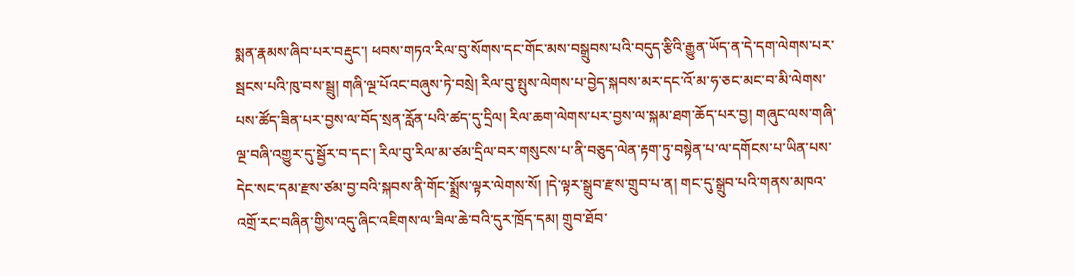སྨན་རྣམས་ཞིབ་པར་བརྡུང་། ཕབས་གཏའ་རིལ་བུ་སོགས་དང་གོང་མས་བསྒྲུབས་པའི་བདུད་རྩིའི་རྒྱུན་ཡོད་ན་དེ་དག་ལེགས་པར་སྦངས་པའི་ཁུ་བས་སྦྲུ། གཞི་ལྔ་པོའང་བཞུས་ཏེ་བསྲེ། རིལ་བུ་སྤུས་ལེགས་པ་བྱེད་སྐབས་མར་དང་འོ་མ་ཧ་ཅང་མང་བ་མི་ལེགས་པས་ཚོད་ཟིན་པར་བྱས་ལ་བོད་སྲན་རློན་པའི་ཚད་དུ་དྲིལ། རིལ་ཆག་ལེགས་པར་བྱས་ལ་སྐམ་ཐག་ཆོད་པར་བྱ། གཞུང་ལས་གཞི་ལྔ་བཞི་འགྱུར་དུ་སྦྱོར་བ་དང་། རིལ་བུ་རིལ་མ་ཙམ་དྲིལ་བར་གསུངས་པ་ནི་བཅུད་ལེན་རྟག་ཏུ་བསྟེན་པ་ལ་དགོངས་པ་ཡིན་པས་དེང་སང་དམ་རྫས་ཙམ་བྱ་བའི་སྐབས་ནི་གོང་སྨྲོས་ལྟར་ལེགས་སོ། །དེ་ལྟར་སྒྲུབ་རྫས་གྲུབ་པ་ན། གང་དུ་སྒྲུབ་པའི་གནས་མཁའ་འགྲོ་རང་བཞིན་གྱིས་འདུ་ཞིང་འཇིགས་ལ་ཟིལ་ཆེ་བའི་དུར་ཁྲོད་དམ། གྲུབ་ཐོབ་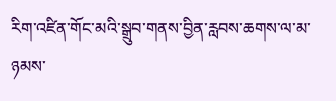རིག་འཛིན་གོང་མའི་སྒྲུབ་གནས་བྱིན་རླབས་ཆགས་ལ་མ་ཉམས་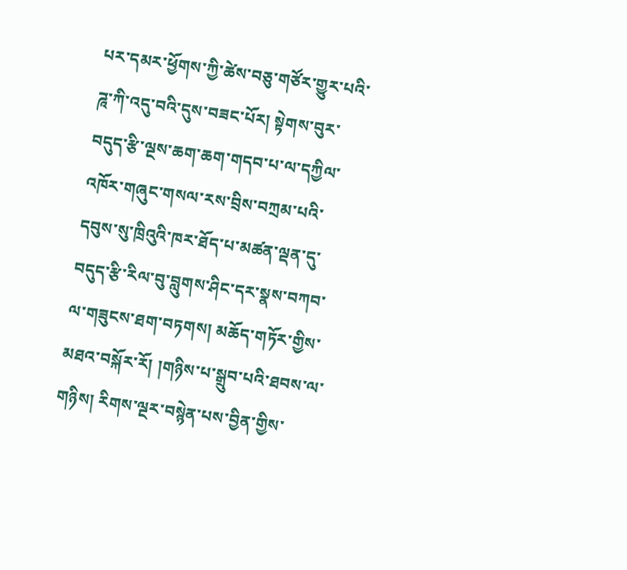པར་དམར་ཕྱོགས་ཀྱི་ཚེས་བཅུ་གཙོར་གྱུར་པའི་ཌཱ་ཀི་འདུ་བའི་དུས་བཟང་པོར། སྟེགས་བུར་བདུད་རྩི་ལྔས་ཆག་ཆག་གདབ་པ་ལ་དཀྱིལ་འཁོར་གཞུང་གསལ་རས་བྲིས་བཀྲམ་པའི་དབུས་སུ་ཁྲིའུའི་ཁར་ཐོད་པ་མཚན་ལྡན་དུ་བདུད་རྩི་རིལ་བུ་བླུགས་ཤིང་དར་སྣས་བཀབ་ལ་གཟུངས་ཐག་བཏགས། མཆོད་གཏོར་གྱིས་མཐའ་བསྐོར་རོ། །གཉིས་པ་སྒྲུབ་པའི་ཐབས་ལ་གཉིས། རིགས་ལྔར་བསྙེན་པས་བྱིན་གྱིས་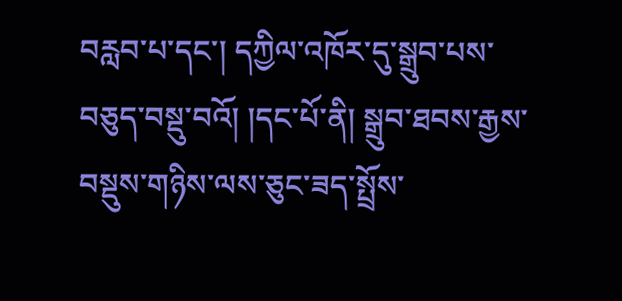བརླབ་པ་དང་། དཀྱིལ་འཁོར་དུ་སྒྲུབ་པས་བཅུད་བསྡུ་བའོ། །དང་པོ་ནི། སྒྲུབ་ཐབས་རྒྱས་བསྡུས་གཉིས་ལས་ཅུང་ཟད་སྤྲོས་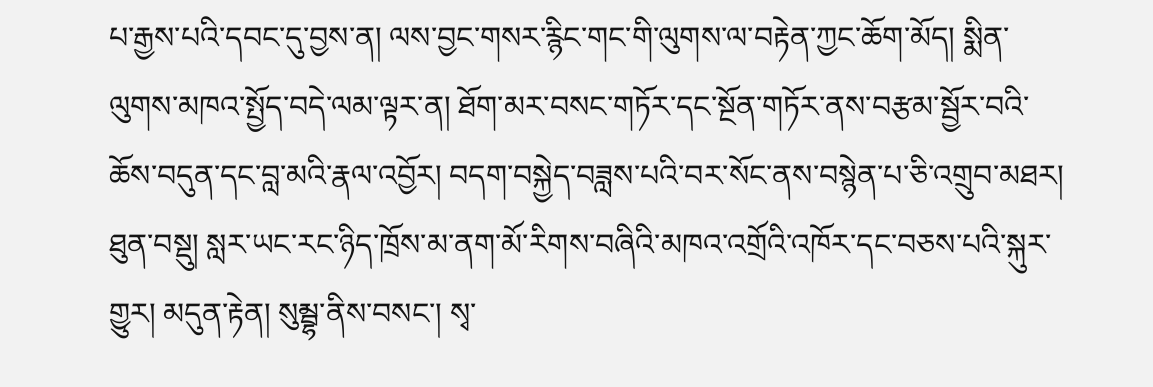པ་རྒྱས་པའི་དབང་དུ་བྱས་ན། ལས་བྱང་གསར་རྙིང་གང་གི་ལུགས་ལ་བརྟེན་ཀྱང་ཆོག་མོད། སྨིན་ལུགས་མཁའ་སྤྱོད་བདེ་ལམ་ལྟར་ན། ཐོག་མར་བསང་གཏོར་དང་སྔོན་གཏོར་ནས་བརྩམ་སྦྱོར་བའི་ཆོས་བདུན་དང་བླ་མའི་རྣལ་འབྱོར། བདག་བསྐྱེད་བཟླས་པའི་བར་སོང་ནས་བསྙེན་པ་ཅི་འགྲུབ་མཐར། ཐུན་བསྡུ། སླར་ཡང་རང་ཉིད་ཁྲོས་མ་ནག་མོ་རིགས་བཞིའི་མཁའ་འགྲོའི་འཁོར་དང་བཅས་པའི་སྐུར་གྱུར། མདུན་རྟེན། སུམྦྷ་ནིས་བསང་། སྭ་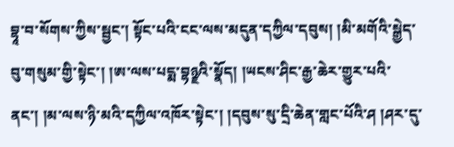བྷཱ་བ་སོགས་ཀྱིས་སྦྱང་། སྟོང་པའི་ངང་ལས་མདུན་དཀྱིལ་དབུས། །མི་མགོའི་སྒྱེད་བུ་གསུམ་གྱི་སྟེང་། །ཨ་ལས་པདྨ་བྷཉྫའི་སྣོད། །ཡངས་ཤིང་རྒྱ་ཆེར་གྱུར་པའི་ནང་། །མ་ལས་ཉི་མའི་དཀྱིལ་འཁོར་སྟེང་། །དབུས་སུ་དྲི་ཆེན་གླང་པོའི་ཤ །ཤར་དུ་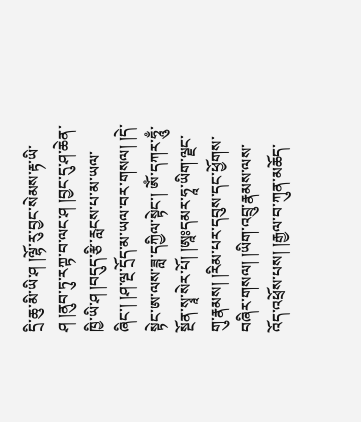དྲི་ཆུ་མི་ཡི་ཤ །ལྷོ་རུ་བྱང་སེམས་རྟ་ཡི་ཤ །ནུབ་ཏུ་རཀྟ་བ་ལང་ཤ །བྱང་དུ་ཤ་ཆེན་ཁྱི་ཡི་ཤ །བདུད་རྩི་རླངས་པ་མ་ཡལ་ཞིང་། །ཤ་ལྔ་དྲོད་མ་ཡལ་བར་གསལ། །དེ་སྟེང་ཨ་ལས་ཟླ་དཀྱིལ་སྟེང་། ཨོཾ་དཀར་ཧཱུྃ་སྔོན་སྭཱ་སེར་པོ། །ཨཱཿདམར་ཧཱ་ཡིག་ལྗང་གུ་རྣམས། །རིམ་པར་དབུས་དང་ཕྱོགས་བཞིར་གསལ། །ཡིག་འབྲུ་རྣམས་ལས་འོད་འཕྲོས་པས། །རྒྱལ་བ་ཀུན་མཆོད་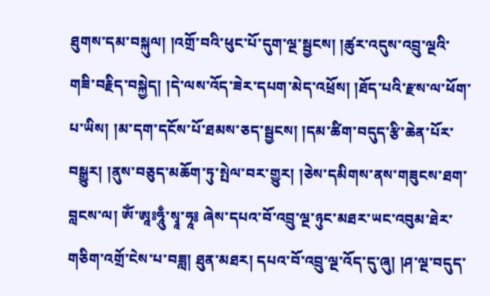ཐུགས་དམ་བསྐུལ། །འགྲོ་བའི་ཕུང་པོ་དུག་ལྔ་སྦྱངས། །ཚུར་འདུས་འབྲུ་ལྔའི་གཟི་བརྗིད་བསྐྱེད། །དེ་ལས་འོད་ཟེར་དཔག་མེད་འཕྲོས། །ཐོད་པའི་རྫས་ལ་ཕོག་པ་ཡིས། །མ་དག་དངོས་པོ་ཐམས་ཅད་སྦྱངས། །དམ་ཚིག་བདུད་རྩི་ཆེན་པོར་བསྒྱུར། །ནུས་བཅུད་མཆོག་ཏུ་སྤེལ་བར་གྱུར། །ཅེས་དམིགས་ནས་གཟུངས་ཐག་བླངས་ལ། ཨོཾ་ཨཱཿཧཱུྃ་སྭཱ་ཧཱ༔ ཞེས་དཔའ་བོ་འབྲུ་ལྔ་ཉུང་མཐར་ཡང་འབུམ་ཐེར་གཅིག་འགྲོ་ངེས་པ་བཟླ། ཐུན་མཐར། དཔའ་བོ་འབྲུ་ལྔ་འོད་དུ་ཞུ། །ཤ་ལྔ་བདུད་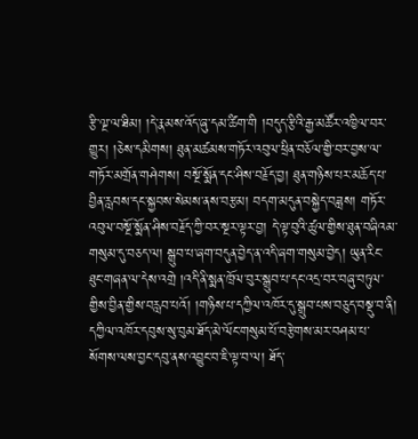རྩི་ལྔ་ལ་ཐིམ། །དེ་རྣམས་འོད་ཞུ་དམ་ཚིག་གི །བདུད་རྩིའི་རྒྱ་མཚོར་འཁྱིལ་བར་གྱུར། །ཅེས་དམིགས། ཐུན་མཚམས་གཏོར་འབུལ་ཕྲིན་བཅོལ་གྱི་བར་བྱས་ལ་གཏོར་མགྲོན་གཤེགས། བསྔོ་སྨོན་དང་ཤིས་བརྗོད་བྱ། ཐུན་གཉིས་པར་མཆོད་པ་བྱིན་རླབས་དང་སྐྱབས་སེམས་ནས་བརྩམ། བདག་མདུན་བསྐྱེད་བཟླས། གཏོར་འབུལ་བསྔོ་སྨོན་ཤིས་བརྗོད་ཀྱི་བར་སྔར་ལྟར་བྱ། དེ་ལྟ་བུའི་ཚུལ་གྱིས་ཐུན་བཞིའམ་གསུམ་དུ་བཅད་ལ། སྒྲུབ་པ་ཞག་བདུན་བྱེད་ན་འདི་ཞག་གསུམ་བྱེད། ཡུན་རིང་ཐུང་གཞན་ལ་དེས་འགྲེ །འདི་ནི་སྨན་ཁྲོལ་བུར་སྒྲུབ་པ་དང་འདྲ་བར་བཞུ་བཏུལ་གྱིས་བྱིན་གྱིས་བརླབ་པའོ། །གཉིས་པ་དཀྱིལ་འཁོར་དུ་སྒྲུབ་པས་བཅུད་བསྡུ་བ་ནི། དཀྱིལ་འཁོར་དབུས་སུ་བུམ་ཐོད་མེ་ལོང་གསུམ་པོ་བརྩེགས་མར་བཤམ་པ་སོགས་ལས་བྱང་དབུ་ནས་འབྱུང་བ་ཇི་ལྟ་བ་ལ། ཐོད་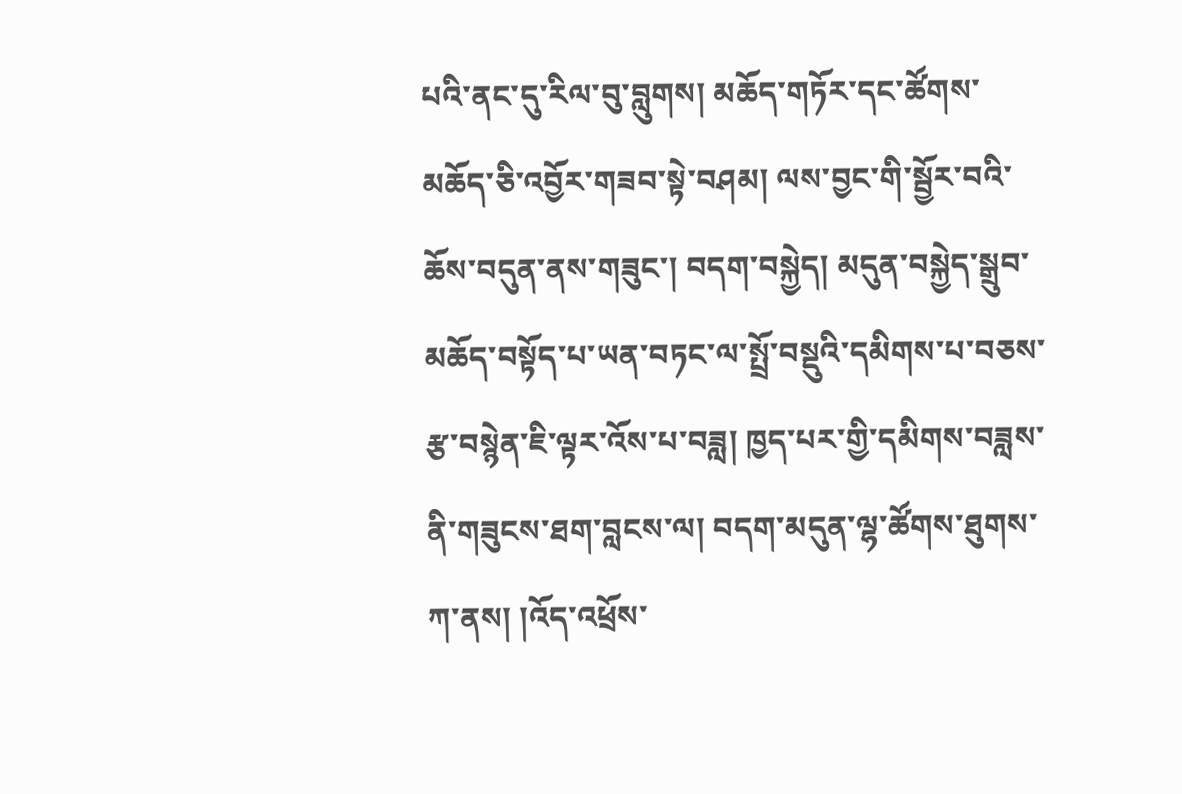པའི་ནང་དུ་རིལ་བུ་བླུགས། མཆོད་གཏོར་དང་ཚོགས་མཆོད་ཅི་འབྱོར་གཟབ་སྟེ་བཤམ། ལས་བྱང་གི་སྦྱོར་བའི་ཆོས་བདུན་ནས་གཟུང་། བདག་བསྐྱེད། མདུན་བསྐྱེད་སྒྲུབ་མཆོད་བསྟོད་པ་ཡན་བཏང་ལ་སྤྲོ་བསྡུའི་དམིགས་པ་བཅས་རྩ་བསྙེན་ཇི་ལྟར་འོས་པ་བཟླ། ཁྱད་པར་གྱི་དམིགས་བཟླས་ནི་གཟུངས་ཐག་བླངས་ལ། བདག་མདུན་ལྷ་ཚོགས་ཐུགས་ཀ་ནས། །འོད་འཕྲོས་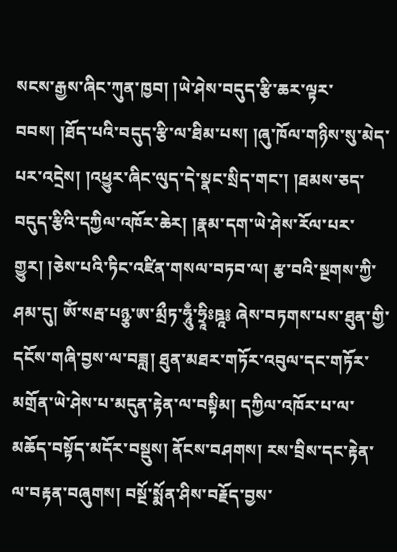སངས་རྒྱས་ཞིང་ཀུན་ཁྱབ། །ཡེ་ཤེས་བདུད་རྩི་ཆར་ལྟར་བབས། །ཐོད་པའི་བདུད་རྩི་ལ་ཐིམ་པས། །ཞུ་ཁོལ་གཉིས་སུ་མེད་པར་འདྲེས། །འཕྱུར་ཞིང་ལུད་དེ་སྣང་སྲིད་གང་། །ཐམས་ཅད་བདུད་རྩིའི་དཀྱིལ་འཁོར་ཆེར། །རྣམ་དག་ཡེ་ཤེས་རོལ་པར་གྱུར། །ཅེས་པའི་ཏིང་འཛིན་གསལ་བཏབ་ལ། རྩ་བའི་སྔགས་ཀྱི་ཤམ་དུ། ཨོཾ་སརྦ་པཉྩ་ཨ་མྲྀཏ་ཧཱུྃ་ཧྲཱིཿཋཱ༔ ཞེས་བཏགས་པས་ཐུན་གྱི་དངོས་གཞི་བྱས་ལ་བཟླ། ཐུན་མཐར་གཏོར་འབུལ་དང་གཏོར་མགྲོན་ཡེ་ཤེས་པ་མདུན་རྟེན་ལ་བསྟིམ། དཀྱིལ་འཁོར་པ་ལ་མཆོད་བསྟོད་མདོར་བསྡུས། ནོངས་བཤགས། རས་བྲིས་དང་རྟེན་ལ་བརྟན་བཞུགས། བསྔོ་སྨོན་ཤིས་བརྗོད་བྱས་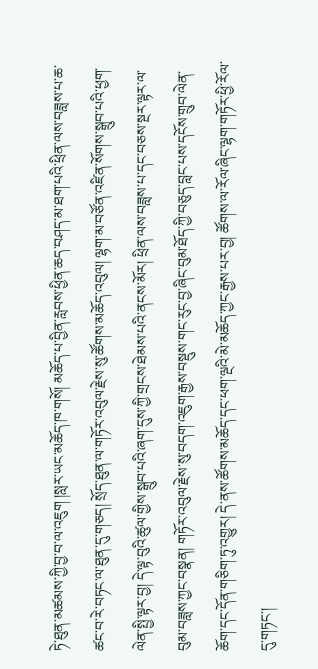ཏེ་ཐུན་མཚམས་ཀྱི་བྱ་བ་ལ་འཇུག །སླར་ཡང་མཆོད་ཁ་གསོ། མཆོད་པ་བྱིན་རླབས་ཕྱིན་ཆད་བཤད་མ་ཐག་པའི་ཕྲིན་ལས་བཟླས་པ་ཆ་ཚང་བ་རེ་བཏང་ལ་ཐུན་དུ་གཅད། སྲོད་ཐུན་ལ་གཏོར་འབུལ་རྗེས་སུ་ཚོགས་མཆོད་འབུལ། ལྷག་མ་བཙོན་འཛིན་སོགས་སྒྲུབ་པའི་ཕྱག་ལེན་སྤྱི་ལྟར་བྱ། དེ་ལྟ་བུའི་ཚུལ་གྱིས་སྒྲུབ་པའི་ཞག་དུས་ཀྱི་གྲངས་ཐེམས་པའི་ནངས་མོར། ཕྲིན་ལས་བཟླས་པ་དང་བཅས་སྔར་ལྟར་ལ་བུམ་བཟླས་ཀྱང་བསྣན། གཏོར་འབུལ་རྗེས་སུ་བདག་འཇུག་རྒྱས་བསྡུས་གང་རུང་བྱ་ཞིང་བུམ་ཐོད་ཀྱི་བཅུད་བླང་པས་དངོས་གྲུབ་ལེན་ཆོག་དང་དོན་གཅིག་ཏུ་འགྱུར། དེ་ནས་ཚོགས་མཆོད་དང་ཕག་ལྔའི་མེ་མཆོད་ཀྱང་རྒྱས་པར་བྱ། ཚོགས་ལ་རོལ་ཞིང་ལྷག་གཏོར་ཕྱི་རོལ་དུ་གཏང་།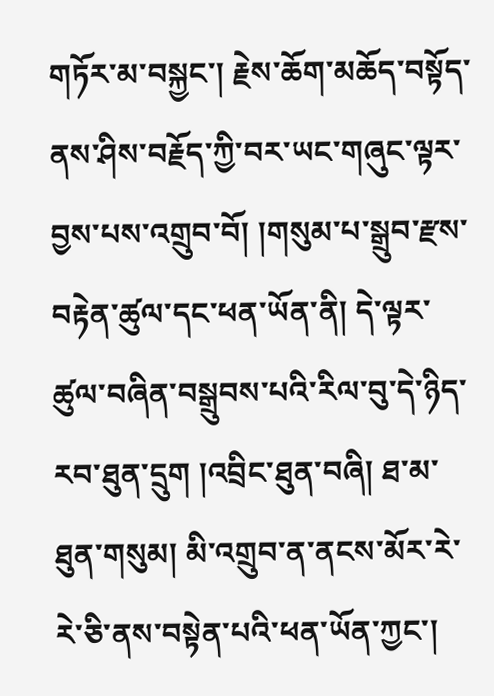གཏོར་མ་བསྐྱང་། རྗེས་ཆོག་མཆོད་བསྟོད་ནས་ཤིས་བརྗོད་ཀྱི་བར་ཡང་གཞུང་ལྟར་བྱས་པས་འགྲུབ་བོ། །གསུམ་པ་སྒྲུབ་རྫས་བརྟེན་ཚུལ་དང་ཕན་ཡོན་ནི། དེ་ལྟར་ཚུལ་བཞིན་བསྒྲུབས་པའི་རིལ་བུ་དེ་ཉིད་རབ་ཐུན་དྲུག །འབྲིང་ཐུན་བཞི། ཐ་མ་ཐུན་གསུམ། མི་འགྲུབ་ན་ནངས་མོར་རེ་རེ་ཅི་ནས་བསྟེན་པའི་ཕན་ཡོན་ཀྱང་།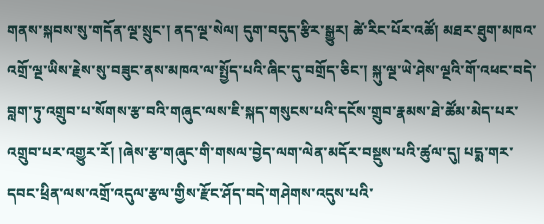གནས་སྐབས་སུ་གདོན་ལྔ་སྲུང་། ནད་ལྔ་སེལ། དུག་བདུད་རྩིར་སྒྱུར། ཚེ་རིང་པོར་འཚོ། མཐར་ཐུག་མཁའ་འགྲོ་ལྔ་ཡིས་རྗེས་སུ་བཟུང་ནས་མཁའ་ལ་སྤྱོད་པའི་ཞིང་དུ་བགྲོད་ཅིང་། སྐུ་ལྔ་ཡེ་ཤེས་ལྔའི་གོ་འཕང་བདེ་བླག་ཏུ་འགྲུབ་པ་སོགས་རྩ་བའི་གཞུང་ལས་ཇི་སྐད་གསུངས་པའི་དངོས་གྲུབ་རྣམས་ཐེ་ཚོམ་མེད་པར་འགྲུབ་པར་འགྱུར་རོ། །ཞེས་རྩ་གཞུང་གི་གསལ་བྱེད་ལག་ལེན་མདོར་བསྡུས་པའི་ཚུལ་དུ། པདྨ་གར་དབང་ཕྲིན་ལས་འགྲོ་འདུལ་རྩལ་གྱིས་རྫོང་ཤོད་བདེ་གཤེགས་འདུས་པའི་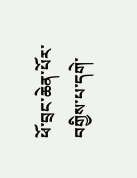ཕོ་བྲང་ཆེན་པོར་བགྱིས་པ་དགེ་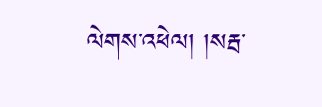ལེགས་འཕེལ། །སརྦ་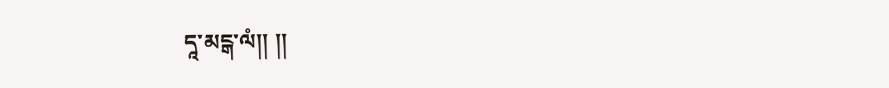དཱ་མངྒ་ལཾ།། །།